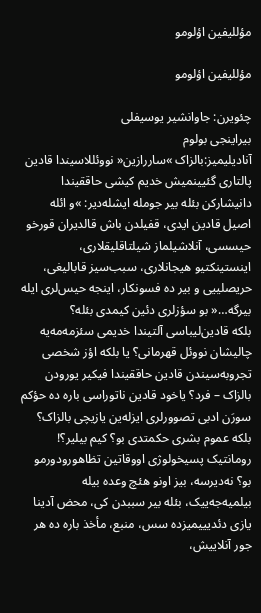مؤللیفین اؤلومو

مؤللیفین اؤلومو

چئویرن: جاوانشیر یوسیفلی
بیراینجی بولوم
آنادیلیمیز:بالزاک »ساررازین« نووئللاسیندا قادین پالتاری گئیینمیش خدیم کیشی حاققیندا دانیشارکن بئله بیر جومله ایشله‌دیر: »و ائله اصیل قادین ایدی، قفیلدن باش قالدیران قورخو حیسسی، آنلاشیلماز شیلتاقلیقلاری، اینستینکتیو هیجانلاری، سبب‌سیز قابالیغی، حریصلییی و بیر ده فسونکار، اینجه حیس‌لری ایله بیرگه…« بو سؤزلری دئین کیمدی بئله؟
بلکه قادین‌لیباسی آلتیندا خدیمی سئزمه‌مه‌یه چالیشان نووئل قهرمانی؟ یا بلکه اؤز شخصی تجروبه‌سیندن قادین حاققیندا فیکیر یورودن بالزاک – فرد؟ یاخود قادین ناتوراسی باره ده حؤکم سورَن ادبی تصوورلری ایزله‌ین یازیچی بالزاک؟ بلکه عموم بشری حکمتدی بو؟ کیم بیلیر؟! رومانتیک پسیخولوژی اووقاتین تظاهورودورمو بو؟ نه‌دیرسه، بیز اونو هئچ وعده بیله بیلمیه‌جه‌ییک، بئله بیر سببدن کی، محض آدینا یازی دئدیییمیزده سس، منبع، مأخذ باره ده هر جور آنلاییش،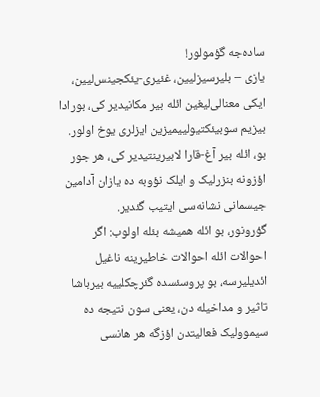ساده‌جه گؤمولور!
یازی – بلیرسیز‌لیین، غئیری-یئکجینس‌لیین، ایکی معنالی‌لیغین ائله بیر مکانیدیر کی، بورادا بیزیم سوبیئکتیولییمیزین ایزلری یوخ اولور. بو، ائله بیر آغ-قارا لابیرینتیدیر کی، هر جور اؤزونه بنزرلیک و ایلک نؤوبه ده یازان آدامین جیسمانی نشانه‌سی ایتیب گئدیر.
گؤرونور، بو ائله همیشه بئله اولوب: اگر احوالات ائله احوالات خاطیرینه ناغیل ائدیلیرسه، بو پروسئسده گئرچکلییه بیرباشا تاثیر و مداخیله دن، یعنی سون نتیجه ده سیموولیک فعالیتدن اؤزگه هر هانسی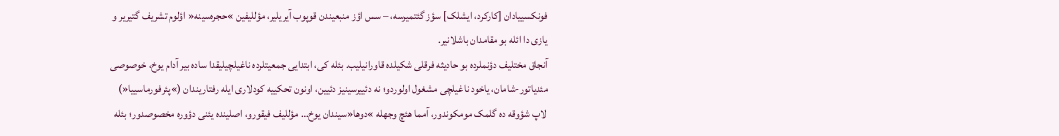فونکسییادان [کارکرد، ایشلک] سؤز گئتمیرسه، – سس اؤز منبعیندن قوپوب آیریلیر، مؤللیفین »حجره‌سینه« اؤلوم تشریف گتیریر و یازی دا ائله بو مقامدان باشلانیر.
آنجاق مختلیف دؤنملرده بو حادیثه فرقلی شکیلده قاورانیلیب. بئله کی، ابتدایی جمعیتلرده ناغیلچیلیقدا ساده بیر آدام یوخ، خوصوصی مئدیاتور-شامان، یاخود ناغیلچی مشغول اولوردو؛ نه دئییرسینیز دئیین، اونون تحکییه کودلاری ایله رفتاریندان (»پئرفورماسییا«) لاپ شؤوقه ده گلمک مومکوندور، آمما هئچ وجهله »دوها«سیندان یوخ… مؤللیف فیقورو، اصلینده یئنی دؤوره مخصوصدور؛ بئله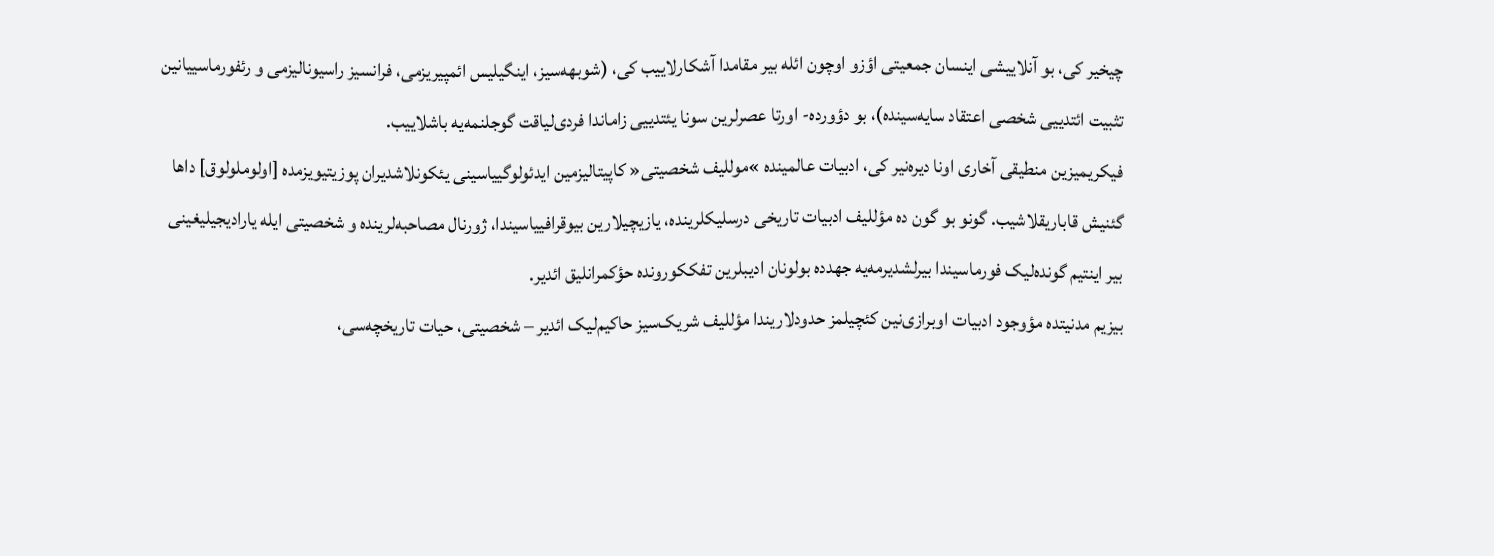چیخیر کی، بو آنلاییشی اینسان جمعیتی اؤزو اوچون ائله بیر مقامدا آشکارلاییب کی، (شوبهه‌سیز، اینگیلیس ائمپیریزمی، فرانسیز راسیونالیزمی و رئفورماسییانین تثبیت ائتدییی شخصی اعتقاد سایه‌سینده)، بو دؤورده- اورتا عصرلرین سونا یئتدییی زاماندا فردی‌لیاقت گوجلنمه‌یه باشلاییب.
فیکریمیزین منطیقی آخاری اونا دیره‌نیر کی، ادبیات عالمینده »موللیف شخصیتی« کاپیتالیزمین ایدئولوگییاسینی یئکونلاشدیران پوزیتیویزمده [اولوملولوق] داها گئنیش قاباریقلاشیب. گونو بو گون ده مؤللیف ادبیات تاریخی درسلیکلرینده، یازیچیلارین بیوقرافییاسیندا، ژورنال مصاحبه‌لرینده و شخصیتی ایله یارادیجیلیغینی بیر اینتیم گونده‌لیک فورماسیندا بیرلشدیرمه‌یه جهدده بولونان ادیبلرین تفککورونده حؤکمرانلیق ائدیر.
بیزیم مدنیتده مؤوجود ادبیات اوبرازی‌نین کئچیلمز حدودلاریندا مؤللیف شریک‌سیز حاکیم‌لیک ائدیر – شخصیتی، حیات تاریخچه‌سی،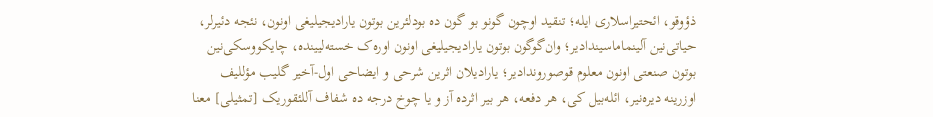ذؤوقو، ائحتیراسلاری ایله؛ تنقید اوچون گونو بو گون ده بودلئرین بوتون یارادیجیلیغی اونون، نئجه دئیرلر، حیاتی‌نین آلینماماسیندادیر؛ وان‌گوگون بوتون یارادیجیلیغی اونون اوره‌ک خسته‌لیینده، چایکووسکی‌نین بوتون صنعتی اونون معلوم قوصوروندادیر؛ یارادیلان اثرین شرحی و ایضاحی اول-آخیر گلیب مؤللیف اوزرینه دیره‌نیر، ائله‌بیل کی، هر دفعه، هر بیر اثرده آز و یا چوخ درجه ده شفاف آللئقوریک [تمثیلی] معنا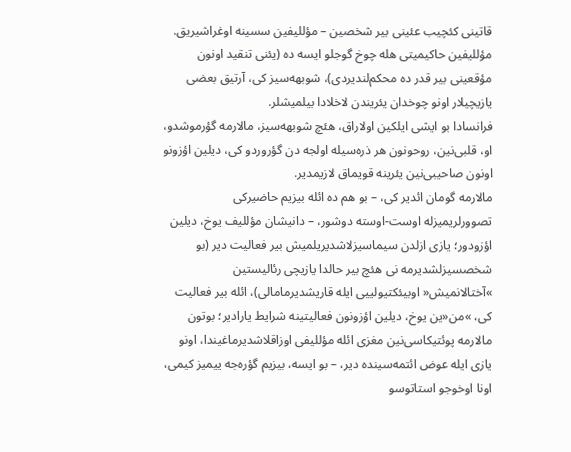قاتینی کئچیب عئینی بیر شخصین – مؤللیفین سسینه اوغراشیریق.
مؤللیفین حاکیمیتی هله چوخ گوجلو ایسه ده (یئنی تنقید اونون مؤقعینی بیر قدر ده محکم‌لندیردی)، شوبهه‌سیز کی، آرتیق بعضی یازیچیلار اونو چوخدان یئریندن لاخلادا بیلمیشلر.
فرانسادا بو ایشی ایلکین اولاراق، هئچ شوبهه‌سیز، مالارمه گؤرموشدو، او، قلبی‌نین، روحونون هر ذره‌سیله اولجه دن گؤروردو کی، دیلین اؤزونو اونون صاحیبی‌نین یئرینه قویماق لازیمدیر.
مالارمه گومان ائدیر کی، – بو هم ده ائله بیزیم حاضیرکی تصوورلریمیزله اوست-اوسته دوشور، – دانیشان مؤللیف یوخ، دیلین اؤزودور؛ یازی ازلدن سیماسیزلاشدیریلمیش بیر فعالیت دیر (بو شخصسیزلشدیرمه نی هئچ بیر حالدا یازیچی رئالیستین »آختالانمیش« اوبیئکتیولییی ایله قاریشدیرمامالی)، ائله بیر فعالیت کی، »من«ین یوخ، دیلین اؤزونون فعالیتینه شرایط یارادیر؛ بوتون مالارمه پوئتیکاسی‌نین مغزی ائله مؤللیفی اوزاقلاشدیرماغیندا، اونو یازی ایله عوض ائتمه‌سینده دیر، – بو ایسه، بیزیم گؤره‌جه ییمیز کیمی، اونا اوخوجو استاتوسو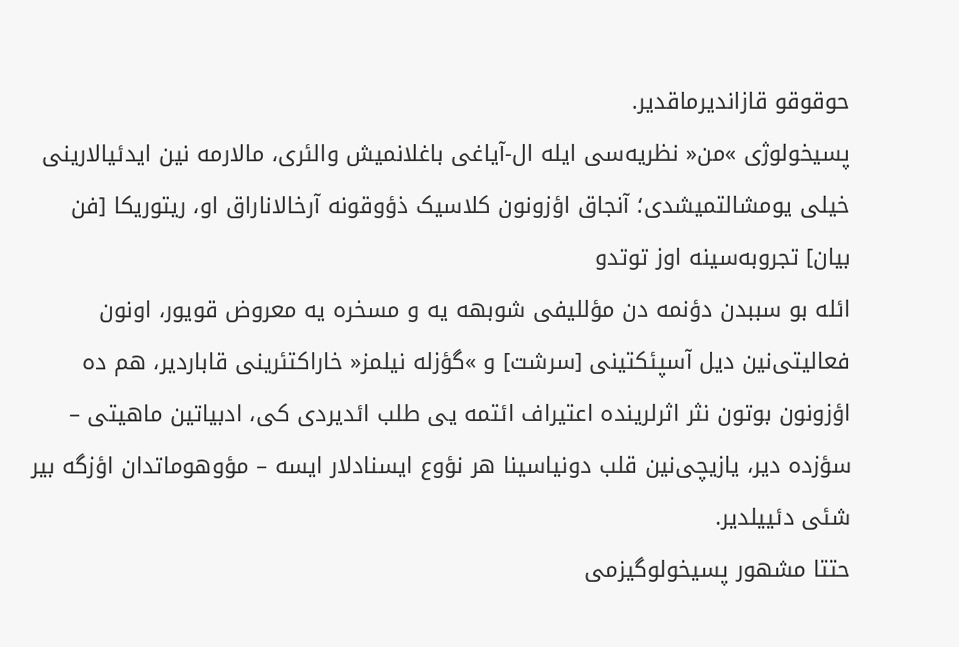حوقوقو قازاندیرماقدیر.
پسیخولوژی »من« نظریه‌سی ایله ال-آیاغی باغلانمیش والئری، مالارمه نین ایدئیالارینی خیلی یومشالتمیشدی؛ آنجاق اؤزونون کلاسیک ذؤوقونه آرخالاناراق او، ریتوریکا [فن بیان] تجروبه‌سینه اوز توتدو
ائله بو سببدن دؤنمه دن مؤللیفی شوبهه یه و مسخره یه معروض قویور، اونون فعالیتی‌نین دیل آسپئکتینی [سرشت] و »گؤزله نیلمز« خاراکتئرینی قاباردیر، هم ده اؤزونون بوتون نثر اثرلرینده اعتیراف ائتمه یی طلب ائدیردی کی، ادبیاتین ماهیتی – سؤزده دیر، یازیچی‌نین قلب دونیاسینا هر نؤوع ایسنادلار ایسه – مؤوهوماتدان اؤزگه بیر شئی دئییلدیر.
حتتا مشهور پسیخولوگیزمی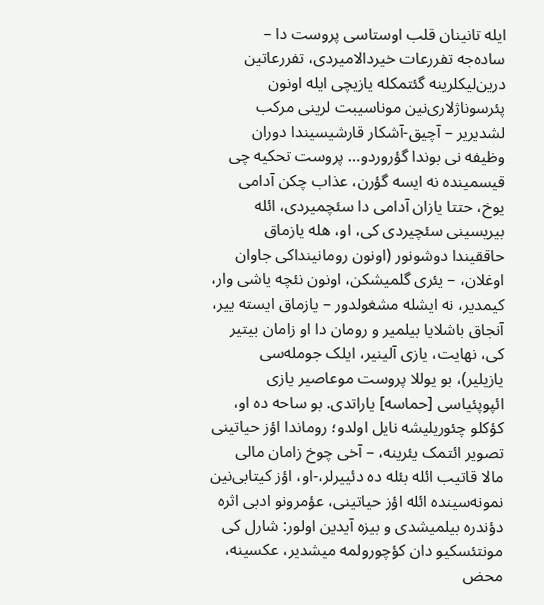ایله تانینان قلب اوستاسی پروست دا – ساده‌جه تفررعات خیردالامیردی، تفررعاتین درین‌لیکلرینه گئتمکله یازیچی ایله اونون پئرسوناژلاری‌نین موناسیبت لرینی مرکب لشدیریر – آچیق-آشکار قارشیسیندا دوران وظیفه نی بوندا گؤروردو… پروست تحکیه چی قیسمینده نه ایسه گؤرن، عذاب چکن آدامی یوخ، حتتا یازان آدامی دا سئچمیردی، ائله بیریسینی سئچیردی کی، او، هله یازماق حاققیندا دوشونور (اونون رومانینداکی جاوان اوغلان، – یئری گلمیشکن، اونون نئچه یاشی وار، کیمدیر، نه ایشله مشغولدور – یازماق ایسته ییر، آنجاق باشلایا بیلمیر و رومان دا او زامان بیتیر کی، نهایت، یازی آلینیر، ایلک جومله‌سی یازیلیر)، بو یوللا پروست موعاصیر یازی ائپوپئیاسی [حماسه] یاراتدی. بو ساحه ده او، کؤکلو چئوریلیشه نایل اولدو؛ روماندا اؤز حیاتینی تصویر ائتمک یئرینه، – آخی چوخ زامان مالی مالا قاتیب ائله بئله ده دئییرلر،-او، اؤز کیتابی‌نین نمونه‌سینده ائله اؤز حیاتینی، عؤمرونو ادبی اثره دؤندره بیلمیشدی و بیزه آیدین اولور: شارل کی مونتئسکیو دان کؤچورولمه میشدیر، عکسینه، محض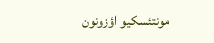مونتئسکیو اؤزونون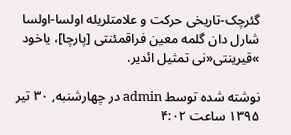گئرچک-تاریخی حرکت و علامتلریله اولسا-اولسا شارل دان گلمه معین فراقمئنتی [پارچا]، یاخود »قیرینتی«نی تمثیل ائدیر.

نوشته شده توسط admin در چهارشنبه, ۳۰ تیر ۱۳۹۵ ساعت ۴:۰۲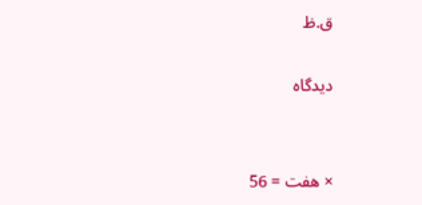ق.ظ

دیدگاه


× هفت = 56